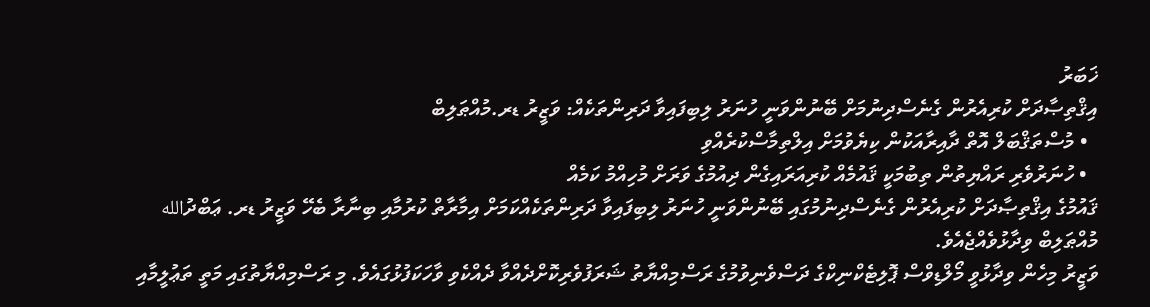ޚަބަރު
އިޤްތިޞާދަށް ކުރިއެރުން ގެނެސްދިނުމަށް ބޭނުންވަނީ ހުނަރު ލިބިފައިވާ ދަރިންތަކެއް: ވަޒީރު ޑރ.މުއްޠަލިބް
  • މުސްތަޤްބަލް އޮތް ދާއިރާއަކުން ކިޔެވުމަށް އިލްތިމާސްކުރެއްވި
  • ހުނަރުވެރި ރައްޔިތުން ތިބުމަކީ ޤައުމެއް ކުރިއަރައިގެން ދިއުމުގެ ވަރަށް މުހިއްމު ކަމެއް
ޤައުމުގެ އިޤްތިޞާދަށް ކުރިއެރުން ގެނެސްދިނުމުގައި ބޭނުންވަނީ ހުނަރު ލިބިފައިވާ ދަރިންތަކެއްކަމަށް އިމާރާތް ކުރުމާއި ބިނާރާ ބެހޭ ވަޒީރު ޑރ. ޢަބްދުالله މުއްޠަލިބް ވިދާޅުވެއްޖެއެވެ.
ވަޒީރު މިހެން ވިދާޅުވީ މޯލްޑިވްސް ޕޮލިޓެކްނިކްގެ ދަސްވެނިވުމުގެ ރަސްމިއްޔާތު ޝަރަފުވެރިކޮށްދެއްވާ ދެއްކެވި ވާހަކަފުޅުގައެވެ. މި ރަސްމިއްޔާތުގައި މަތީ ތަޢުލީމާއި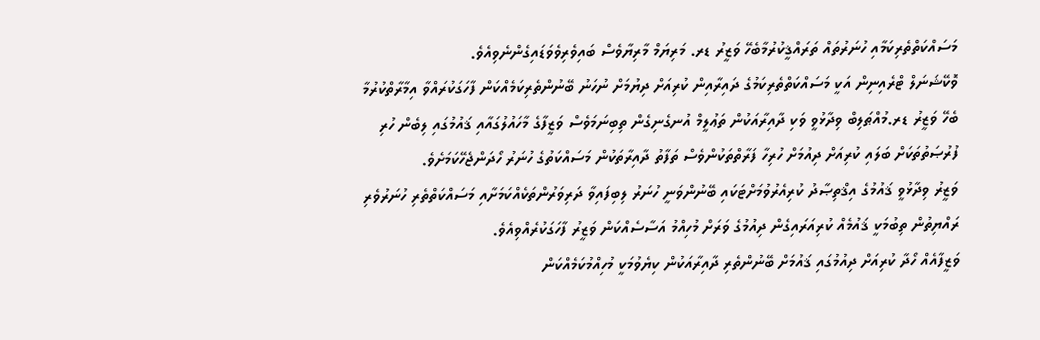މަސައްކަތްތެރިކަމާއި ހުނަރުތައް ތަރައްޤީކުރުމާބެހޭ ވަޒީރު ޑރ. މަރިޔަމް މާރިޔާވެސް ބައިވެރިވެވަޑައިގެންނެވިއެވެ.
ވޮކޭޝަނަލް ޓްރެއިނިން އަކީ މަސައްކަތްތެރިކަމުގެ ދައިރާއިން ކުރިއަށް ދިޔުމަށް ނުހަނު ބޭނުންތެރިކަމެއްކަން ފާހަގަކުރައްވާ އިމާރާތްކުރުމާ ބެހޭ ވަޒީރު ޑރ.މުއްޠަލިބް ވިދާޅުވީ ވަކި ދާއިރާއަކުން ތަޢުލީމް އުނގެނިގެން ތިބިނަމަވެސް ވަޒީފާގެ މާހައުލުގައާއި ޤައުމުގައި ލިބެން ހުރި ފުރުޞަތުތަކަށް ބަލައި ކުރިއަށް ދިއުމަށް ހުރިހާ ފަރާތްތަކުންވެސް ތަފާތު ދާއިރާތަކުން މަސައްކަތުގެ ހުނަރު ހޯދަންޖެހޭކަމަށެވެ.
ވަޒީރު ވިދާޅުވީ ޤައުމުގެ އިޤްތިޞާދު ކުރިއެރުވުމަށްޓަކައި ބޭނުންވަނީ ހުނަރު ލިބިފައިވާ ދަރިވަރުންތަކެއްކަމަށާއި މަސައްކަތްތެރި ހުނަރުވެރި ރައްޔިތުން ތިބުމަކީ ޤައުމެއް ކުރިއަރައިގެން ދިއުމުގެ ވަރަށް މުހިއްމު އަސާސެއްކަން ވަޒީރު ފާހަގަކުރެއްވިއެވެ.
ވަޒީފާއެއް ހޯދާ ކުރިއަށް ދިއުމުގައި ޤައުމަށް ބޭނުންތެރި ދާއިރާއަކުން ކިޔެވުމަކީ މުހިއްމުކަމެއްކަން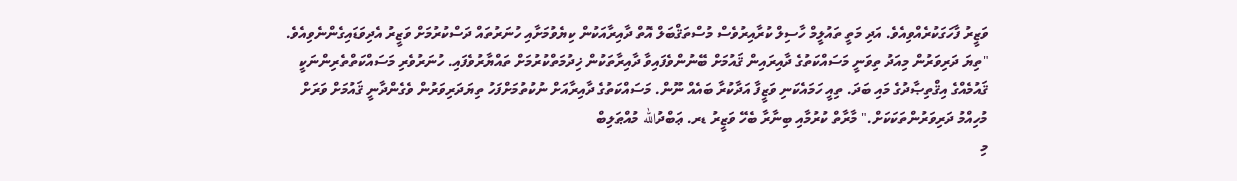ވަޒީރު ފާހަގަކުރެއްވިއެވެ. އަދި މަތީ ތައުލީމް ހާސިލް ކުރާއިރުވެސް މުސްތަޤްބަލް އޮތް ދާއިރާއަކުން ކިޔެވުމަށާއި ހުނަރުތައް ދަސްކުރުމަށް ވަޒީރު އެދިވަޑައިގެންނެވިއެވެ.
"ތިޔަ ދަރިވަރުން މިއަދު ތިވަނީ މަސައްކަތުގެ ދާއިރައިން ޤައުމަށް ބޭނުންވެފައިވާ ދާއިރާތަކުން ޚިދުމަތްކުރުމަށް ތައްޔާރުވެފައި. ހުނަރުވެރި މަސައްކަތްތެރިންނަކީ ޤައުމެއްގެ އިޤްތިޞާދުގެ މައި ބަދަ. ތިއީ ހަމައެކަނި ވަޒީފާ އަދާކުރާ ބައެއް ނޫން. މަސައްކަތުގެ ދާއިރާއަށް ނުކުތުމަށްފަހު ތިޔަދަރިވަރުން ވެގެންދާނީ ޤައުމަށް ވަރަށް މުހިއްމު ދަރިވަރުންތަކަކަށް." މާރާތް ކުރުމާއި ބިނާރާ ބެހޭ ވަޒީރު ޑރ. ޢަބްދުالله މުއްޠަލިބް
މި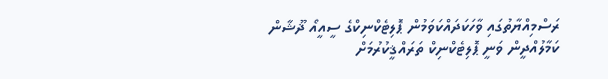ރަސްމިއްޔާތުގައި ވާހަކަދައްކަވަމުން ޕޮލިޓެކްނިކްގެ ސީއީއޯ ޛޫޝާން ކަމާލުއްދީން ވަނީ ޕޮލިޓެކްނިކް ތަރައްޤީކުރުމަށް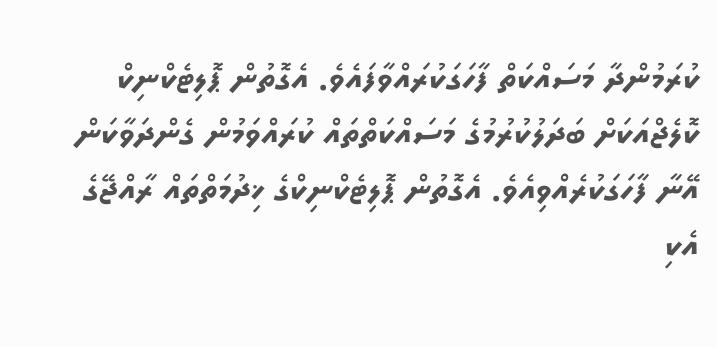ކުރަމުންދާ މަސައްކަތް ފާހަގަކުރައްވާފައެވެ. އެގޮތުން ޕޮލިޓެކްނިކް ކޮލެޖްއަކަށް ބަދަލުކުރުމުގެ މަސައްކަތްތައް ކުރައްވަމުން ގެންދަވާކަން އޭނާ ފާހަގަކުރެއްވިއެވެ. އެގޮތުން ޕޮލިޓެކްނިކްގެ ޚިދުމަތްތައް ރާއްޖޭގެ އެކި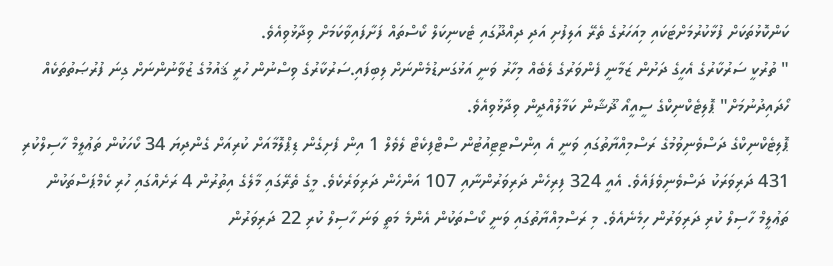ކަންކޮޅުތަކަށް ފުޅާކުރުމަށްޓަކައި މިއަހަރުގެ ތެރޭ އަލިފުށި އަދި ދިއްދޫގައި ޓެކނިކަލް ކޯސްތައް ފަށާފައިވާކަމަށް ވިދާޅުވިއެވެ.
" ތުރުކީ ސަރުކާރުގެ އެހީގެ ދަށުން ޒަމާނީ ފެންވަރުގެ ލެބެއް މިހާރު ވަނީ އަޅުގަނޑުމެންނަށް ލިބިފައި.ސަރުކާރުގެ ވިސްނުން ހުރީ ޤައުމުގެ ޒުވާނުންނަށް ގިނަ ފުރުޞަތުތަކެއް ހޯދައިދުނުމަށް" ޕޮލިޓެކްނިކްގެ ސީއީއޯ ޛޫޝާން ކަމާލުއްދީން ވިދާޅުވިއެވެ.
ޕޮލިޓެކްނިކްގެ ދަސްވެނިވުމުގެ ރަސްމިއްޔާތުގައި ވަނީ އެ އިންސްޓިޓިއުޓުން ސްޓްފިކެޓް ލެވެލް 1 އިން ފެށިގެން ޑިޕްލޮމާއަށް ކުރިއަށް ގެންދިޔަ 34 ކޯހަކުން ތަޢުލީމް ހާސިލްކުރި 431 ދަރިވަރަކު ދަސްވެނިވެފައެވެ. އެއީ 324 ފިރިހެން ދަރިވަރުންނާއި 107 އަންހެން ދަރިވަރެކެވެ. މީގެ ތެރޭގައި މާލެގެ އިތުރުން 4 ރަށެއްގައި ހުރި ކެމްޕަސްތަކުން ތަޢުލީމް ހާސިލް ކުރި ދަރިވަރުން ހިމެނެއެވެ. މި ރަސްމިއްޔާތުގައި ވަނީ ކޯސްތަކުން އެންމެ މަތީ ވަނަ ހާސިލް ކުރި 22 ދަރިވަރުން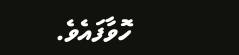ހޮވާފައެވެ.